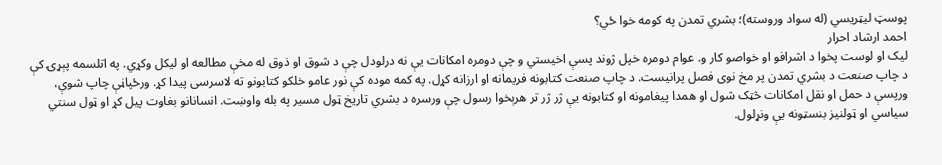پوسټ لیټریسي (له سواد وروسته)؛ بشري تمدن په کومه خوا ځي؟
احمد ارشاد احرار
لیک او لوست پخوا د اشرافو او خواصو کار و. عوام دومره خپل ژوند پسې اخیستي و چې دومره امکانات یې نه درلودل چې د شوق او ذوق له مخې مطالعه او لیکل وکړي. په اتلسمه پېړۍ کې د چاپ صنعت د بشري تمدن پر مخ نوی فصل پرانیست. د چاپ صنعت کتابونه فریمانه او ارزانه کړل. په کمه موده کې نور عامو خلکو کتابونو ته لاسرسی پیدا کړ. ورځپاڼې چاپ شوې، ورپسې د حمل او نقل امکانات څټک شول او همدا پیغامونه او کتابونه یې ژر ژر تر هرېخوا رسول چې ورسره د بشري تاریخ ټول مسیر په بله واوښت. انسانانو بغاوت پیل کړ او ټول سنتي سیاسي او ټولنیز بنسټونه یې ونړلول.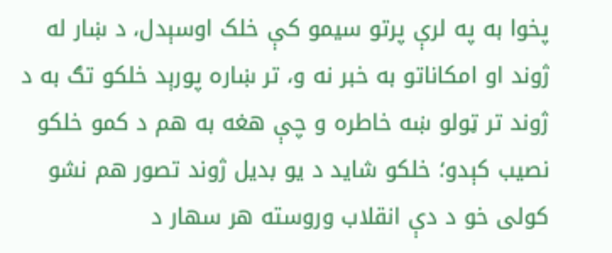پخوا به په لرې پرتو سیمو کې خلک اوسېدل، د ښار له ژوند او امکاناتو به خبر نه و، تر ښاره پورېد خلکو تګ به د ژوند تر ټولو ښه خاطره و چې هغه به هم د کمو خلکو نصیب کېدو؛ خلکو شاید د یو بدیل ژوند تصور هم نشو کولی خو د دې انقلاب وروسته هر سهار د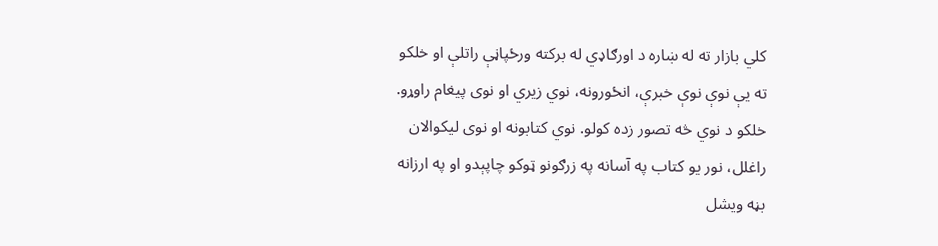کلي بازار ته له ښاره د اورګاډي له برکته ورځپاڼې راتلې او خلکو ته یې نوې نوې خبرې، انځورونه، نوي زیري او نوی پیغام راوړو. خلکو د نوي څه تصور زده کولو. نوي کتابونه او نوی لیکوالان راغلل، نور یو کتاب په آسانه په زرګونو ټوکو چاپېدو او په ارزانه بڼه ویشل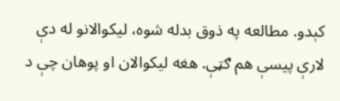کېدو. مطالعه په ذوق بدله شوه، لیکوالانو له دې لارې پیسې هم ګټې. هغه لیکوالان او پوهان چې د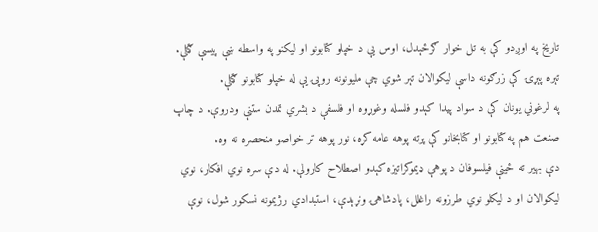تاریخ په اوږدو کې به تل خوار ګرځېدل، اوس یې د خپلو کتابونو او لیکنو په واسطه ښې پیسې ګټلې. تېره پېړۍ کې زرګونه داسې لیکوالان تېر شوي چې ملیونونه روپۍ یې له خپلو کتابونو ګټلې.
په لرغوني یونان کې د سواد پیدا کېدو فلسله وغوړوه او فلسفې د بشري تمدن ستنې ودروې. د چاپ صنعت هم په کتابونو او کتابخانو کې پرته پوهه عامه کړه، نور پوهه تر خواصو منحصره نه وه.
دې بهیر ته ځینې فیلسوفان د پوهې ډیموکراتیزه کېدو اصطلاح کارولې. له دې سره نوي افکار، نوي لیکوالان او د لیکلو نوي طرزونه راغلل، پادشاهۍ ونړېدې، استبدادي رژیمونه نسکور شول، نوې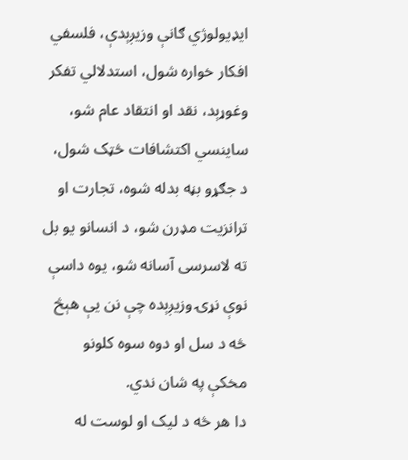ایډیولوژي ګانې وزیږېدې، فلسفي افکار خواره شول، استدلالي تفکر وغوړېد، نقد او انتقاد عام شو، ساینسي اکتشافات څټک شول، د جګړو بڼه بدله شوه، تجارت او ترانزیت مډرن شو، د انسانو یو بل ته لاسرسی آسانه شو، یوه داسې نوې نړۍ وزیږېده چې نن یې هېڅ څه د سل او دوه سوه کلونو مخکې په شان ندي.
دا هر څه د لیک او لوست له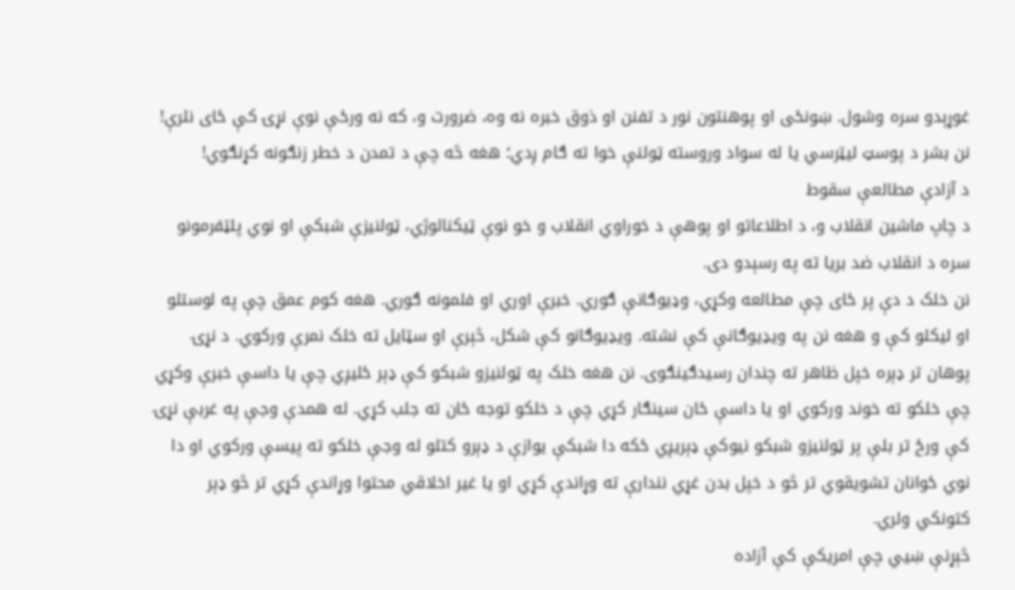غوړېدو سره وشول. ښونځی او پوهنتون نور د تفنن او ذوق خبره نه وه، ضرورت و، که نه ورځې نوې نړۍ کې ځای نلرې!
نن بشر د پوسټ لیټرسي یا له سواد وروسته ټولنې خوا ته ګام ږدي؛ هغه څه چې د تمدن د خطر زنګونه کړنګوي!
د آزادې مطالعې سقوط
د چاپ ماشین انقلاب و، د اطلاعاتو او پوهې د خوراوي انقلاب و خو نوې ټیکنالوژي، ټولنیزې شبکې او نوي پلټفرمونو سره د انقلاب ضد بریا ته په رسېدو دی.
نن خلک د دې پر ځای چې مطالعه وکړي، وډیوګانې ګوري. خبرې اوري او فلمونه ګوري. هغه کوم عمق چې په لوستلو او لیکلو کې و هغه نن په ویډیوګانې کې نشته. ویډیوګانو کې شکل، څېرې او سټایل ته خلک نمرې ورکوي. د نړۍ پوهان تر ډېره خپل ظاهر ته چندان رسیدګينګوی. نن هغه خلک په ټولنیزو شبکو کې ډېر ځلیږي چې یا داسې خبرې وکړي چې خلکو ته خوند ورکوي او یا داسې ځان سینګار کړي چې د خلکو توجه ځان ته جلب کړي. له همدې وجې په غربې نړۍ کې ورځ تر بلې پر ټولنیزو شبکو نیوکې ډېریږي ځکه دا شبکې یوازې د ډېرو کتلو له وجې خلکو ته پیسې ورکوي او دا نوي ځوانان تشویقوي تر څو د خپل بدن غړي نندارې ته وړاندې کړي او یا غیر اخلاقي محتوا وړاندې کړي تر څو ډېر کتونکي ولري.
څېړنې ښیي چې امریکې کې آزاده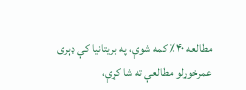مطالعه ۴۰٪ کمه شوې، په بریتانیا کې ډېری عمرخوړلو مطالعې ته شا کړې،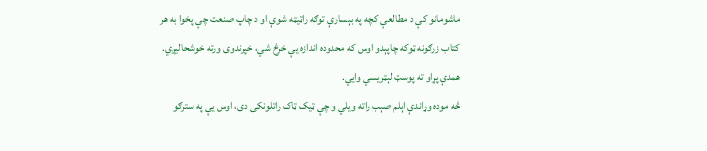ماشومانو کې د مطالعې کچه په بېسارې توګه راټیټه شوې او د چاپ صنعت چې پخوا به هر کتاب زرګونه ټوکه چاپېدو اوس که محدوده اندازه یې خرڅ شي، خپرندوی ورته خوشحالیږي. همدې پړاو ته پوسټ لېټریسي وایي.
څه موده وړاندې اېلم صېب راته ویلي و چې ټیک ټاک راتلونکی دی، اوس یې په سترګو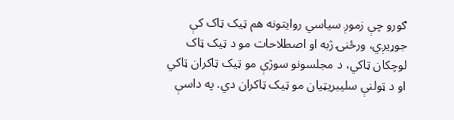ګورو چې زموږ سیاسي روایتونه هم ټیک ټاک کې جوړیږي، ورځنۍ ژبه او اصطلاحات مو د ټیک ټاک لوچکان ټاکي، د مجلسونو سوژې مو ټیک ټاکران ټاکي او د ټولنې سلیبریټیان مو ټیک ټاکران دي. په داسې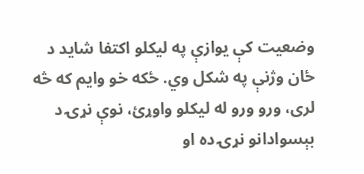وضعیت کې یوازې په لیکلو اکتفا شاید د ځان وژنې په شکل وي. ځکه خو وایم که څه لری، ورو ورو له لیکلو واوړئ، نوې نړۍ د بېسوادانو نړۍ ده او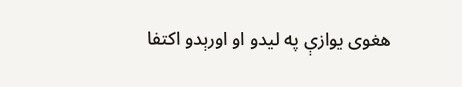هغوی یوازې په لیدو او اورېدو اکتفا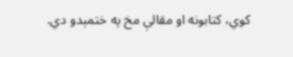کوي، کتابونه او مقالې مخ په ختمېدو دي.